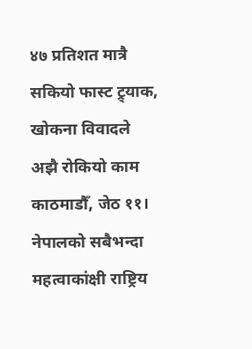४७ प्रतिशत मात्रै सकियो फास्ट ट्र्याक, खोकना विवादले अझै रोकियो काम
काठमाडौँ, जेठ ११। नेपालको सबैभन्दा महत्वाकांक्षी राष्ट्रिय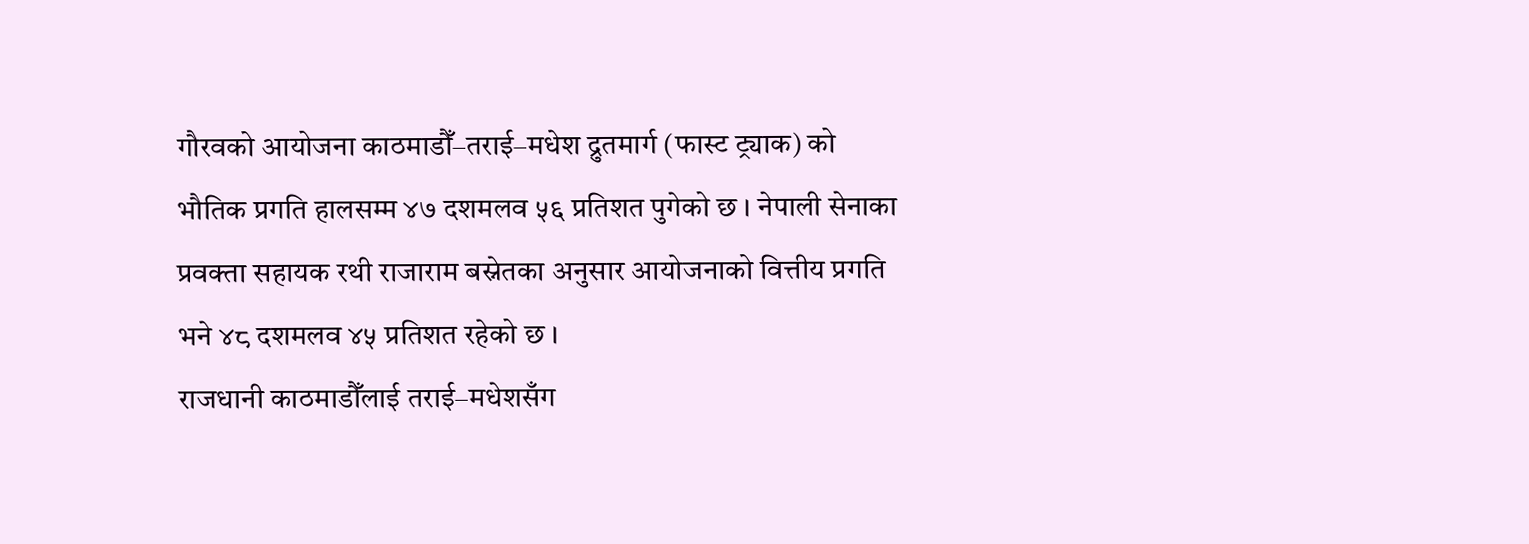गौरवको आयोजना काठमाडौँ–तराई–मधेश द्रुतमार्ग (फास्ट ट्र्याक) को भौतिक प्रगति हालसम्म ४७ दशमलव ५६ प्रतिशत पुगेको छ । नेपाली सेनाका प्रवक्ता सहायक रथी राजाराम बस्नेतका अनुसार आयोजनाको वित्तीय प्रगति भने ४८ दशमलव ४५ प्रतिशत रहेको छ ।
राजधानी काठमाडौँलाई तराई–मधेशसँग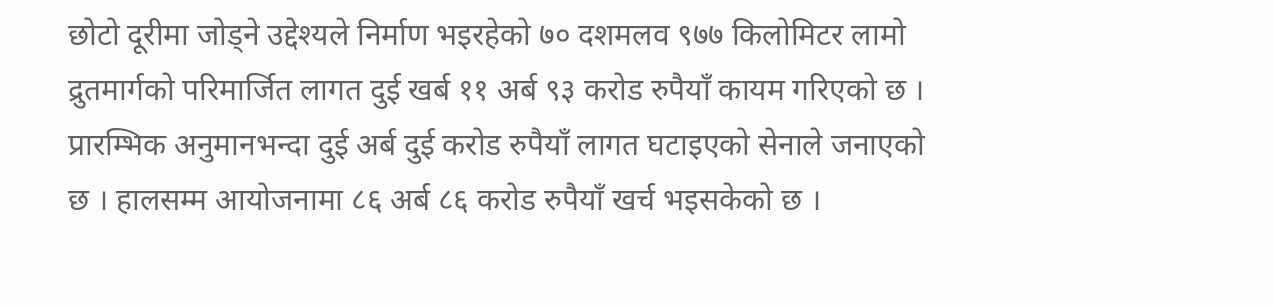छोटो दूरीमा जोड्ने उद्देश्यले निर्माण भइरहेको ७० दशमलव ९७७ किलोमिटर लामो द्रुतमार्गको परिमार्जित लागत दुई खर्ब ११ अर्ब ९३ करोड रुपैयाँ कायम गरिएको छ । प्रारम्भिक अनुमानभन्दा दुई अर्ब दुई करोड रुपैयाँ लागत घटाइएको सेनाले जनाएको छ । हालसम्म आयोजनामा ८६ अर्ब ८६ करोड रुपैयाँ खर्च भइसकेको छ ।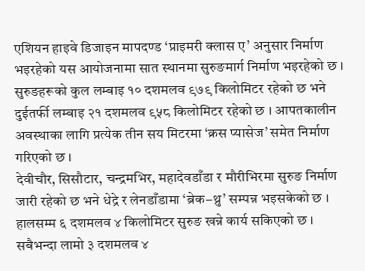एशियन हाइवे डिजाइन मापदण्ड ‘प्राइमरी क्लास ए’ अनुसार निर्माण भइरहेको यस आयोजनामा सात स्थानमा सुरुङमार्ग निर्माण भइरहेको छ । सुरुङहरूको कुल लम्बाइ १० दशमलव ९७९ किलोमिटर रहेको छ भने दुईतर्फी लम्बाइ २१ दशमलव ९५८ किलोमिटर रहेको छ । आपतकालीन अवस्थाका लागि प्रत्येक तीन सय मिटरमा ‘क्रस प्यासेज’ समेत निर्माण गरिएको छ ।
देवीचौर, सिसौटार, चन्द्रमभिर, महादेवडाँडा र मौरीभिरमा सुरुङ निर्माण जारी रहेको छ भने धेद्रे र लेनडाँडामा ‘ब्रेक–थ्रु’ सम्पन्न भइसकेको छ । हालसम्म ६ दशमलव ४ किलोमिटर सुरुङ खन्ने कार्य सकिएको छ । सबैभन्दा लामो ३ दशमलव ४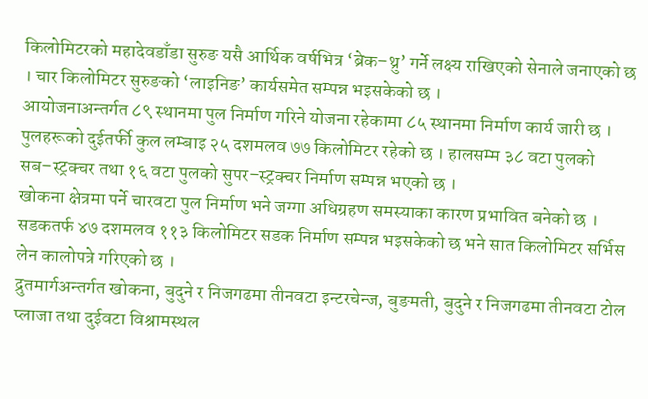किलोमिटरको महादेवडाँडा सुरुङ यसै आर्थिक वर्षभित्र ‘ब्रेक–थ्रु’ गर्ने लक्ष्य राखिएको सेनाले जनाएको छ । चार किलोमिटर सुरुङको ‘लाइनिङ’ कार्यसमेत सम्पन्न भइसकेको छ ।
आयोजनाअन्तर्गत ८९ स्थानमा पुल निर्माण गरिने योजना रहेकामा ८५ स्थानमा निर्माण कार्य जारी छ । पुलहरूको दुईतर्फी कुल लम्बाइ २५ दशमलव ७७ किलोमिटर रहेको छ । हालसम्म ३८ वटा पुलको सब–स्ट्रक्चर तथा १६ वटा पुलको सुपर–स्ट्रक्चर निर्माण सम्पन्न भएको छ ।
खोकना क्षेत्रमा पर्ने चारवटा पुल निर्माण भने जग्गा अधिग्रहण समस्याका कारण प्रभावित बनेको छ । सडकतर्फ ४७ दशमलव ११३ किलोमिटर सडक निर्माण सम्पन्न भइसकेको छ भने सात किलोमिटर सर्भिस लेन कालोपत्रे गरिएको छ ।
द्रुतमार्गअन्तर्गत खोकना, बुदुने र निजगढमा तीनवटा इन्टरचेन्ज, बुङमती, बुदुने र निजगढमा तीनवटा टोल प्लाजा तथा दुईवटा विश्रामस्थल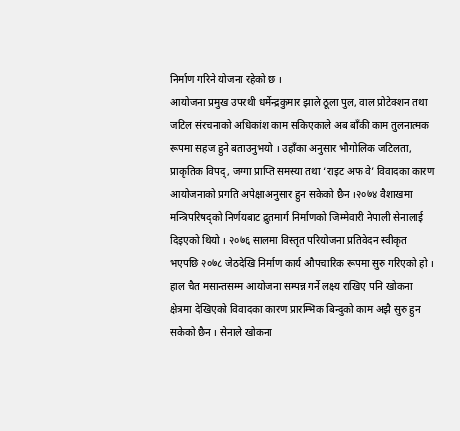निर्माण गरिने योजना रहेको छ ।
आयोजना प्रमुख उपरथी धर्मेन्द्रकुमार झाले ठूला पुल, वाल प्रोटेक्शन तथा जटिल संरचनाको अधिकांश काम सकिएकाले अब बाँकी काम तुलनात्मक रूपमा सहज हुने बताउनुभयो । उहाँका अनुसार भौगोलिक जटिलता, प्राकृतिक विपद्, जग्गा प्राप्ति समस्या तथा ‘राइट अफ वे’ विवादका कारण आयोजनाको प्रगति अपेक्षाअनुसार हुन सकेको छैन ।२०७४ वैशाखमा मन्त्रिपरिषद्को निर्णयबाट द्रुतमार्ग निर्माणको जिम्मेवारी नेपाली सेनालाई दिइएको थियो । २०७६ सालमा विस्तृत परियोजना प्रतिवेदन स्वीकृत भएपछि २०७८ जेठदेखि निर्माण कार्य औपचारिक रूपमा सुरु गरिएको हो ।
हाल चैत मसान्तसम्म आयोजना सम्पन्न गर्ने लक्ष्य राखिए पनि खोकना क्षेत्रमा देखिएको विवादका कारण प्रारम्भिक बिन्दुको काम अझै सुरु हुन सकेको छैन । सेनाले खोकना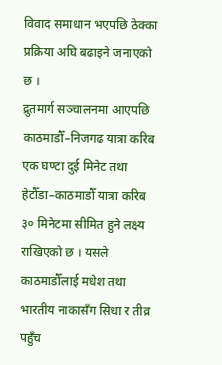विवाद समाधान भएपछि ठेक्का प्रक्रिया अघि बढाइने जनाएको छ ।
द्रुतमार्ग सञ्चालनमा आएपछि काठमाडौँ–निजगढ यात्रा करिब एक घण्टा दुई मिनेट तथा हेटौँडा–काठमाडौँ यात्रा करिब ३० मिनेटमा सीमित हुने लक्ष्य राखिएको छ । यसले काठमाडौँलाई मधेश तथा भारतीय नाकासँग सिधा र तीव्र पहुँच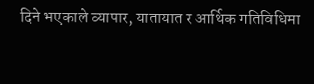दिने भएकाले व्यापार, यातायात र आर्थिक गतिविधिमा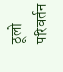ठूलो परिवर्तन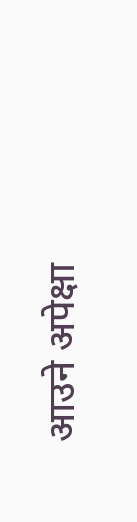आउने अपेक्षा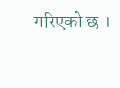गरिएको छ ।